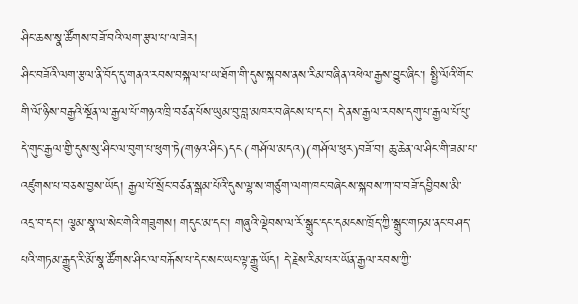ཤིང་ཆས་སྣ་ཚོགས་བཟོ་བའི་ལག་རྩལ་པ་ལ་ཟེར།
ཤིང་བཟོའི་ལག་རྩལ་ནི་བོད་དུ་གནའ་རབས་བསྐལ་པ་ཡ་ཐོག་གི་དུས་སྐབས་ནས་རིམ་བཞིན་འཕེལ་རྒྱས་བྱུང་ཞིང་། སྤྱི་ལོའི་གོང་གི་ལོ་ཉིས་བརྒྱའི་སྔོན་ལ་རྒྱལ་པོ་གཉའ་ཁྲི་བཙན་པོས་ཡུམ་བུ་བླ་མཁར་བཞེངས་པ་དང་། དེ་ནས་རྒྱལ་རབས་དགུ་པ་རྒྱལ་པོ་པུ་དེ་གུང་རྒྱལ་གྱི་དུས་སུ་ཤིང་ལ་བུག་པ་ཕུག་ཏེ(གཉའ་ཤིང)དང(གཤོལ་མདའ)(གཤོལ་ཕུར)བཟོ་བ། ཆུ་ཆེན་ལ་ཤིང་གི་ཟམ་པ་འཛུགས་པ་བཅས་བྱས་ཡོད། རྒྱལ་པོ་སྲོང་བཙན་སྒམ་པོའི་དུས་ལྷ་ས་གཙུག་ལག་ཁང་བཞེངས་སྐབས་ཀ་བ་བཟོ་དབྱིབས་མི་འདྲ་བ་དང་། ལྕམ་སྣ་ལ་སེང་གེའི་གཟུགས། གདུང་མ་དང་། གཞུའི་ལྡེབས་ལ་རོ་སྒྲུང་དང་དམངས་ཁྲོད་ཀྱི་སྒྲུང་གཏམ་ནང་བཤད་པའི་གཏམ་རྒྱུད་རི་མོ་སྣ་ཚོགས་ཤིང་ལ་བརྐོས་པ་དེང་སང་ཡང་ལྟ་རྒྱུ་ཡོད། དེ་རྗེས་རིམ་པར་ཡོན་རྒྱལ་རབས་ཀྱི་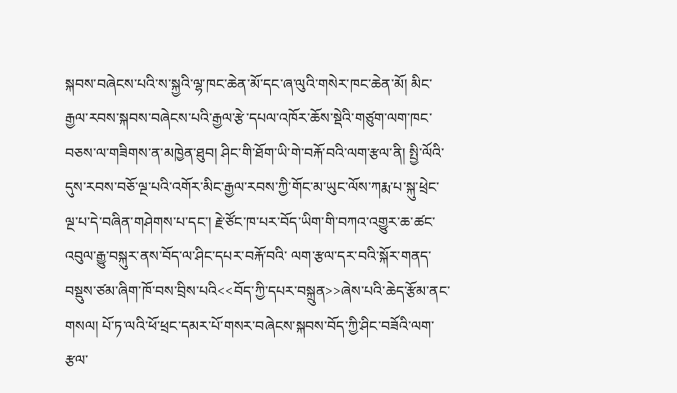སྐབས་བཞེངས་པའི་ས་སྐྱའི་ལྷ་ཁང་ཆེན་མོ་དང་ཞ་ལུའི་གསེར་ཁང་ཆེན་མོ། མིང་རྒྱལ་རབས་སྐབས་བཞེངས་པའི་རྒྱལ་རྩེ་དཔལ་འཁོར་ཆོས་སྡེའི་གཙུག་ལག་ཁང་བཅས་ལ་གཟིགས་ན་མཁྱེན་ཐུབ། ཤིང་གི་ཐོག་ཡི་གེ་བརྐོ་བའི་ལག་རྩལ་ནི། སྤྱི་ལོའི་དུས་རབས་བཅོ་ལྔ་པའི་འགོར་མིང་རྒྱལ་རབས་ཀྱི་གོང་མ་ཡུང་ལོས་ཀརྨ་པ་སྐུ་ཕྲེང་ལྔ་པ་དེ་བཞིན་གཤེགས་པ་དང་། རྗེ་ཙོང་ཁ་པར་བོད་ཡིག་གི་བཀའ་འགྱུར་ཆ་ཚང་འབུལ་རྒྱུ་བསྐུར་ནས་བོད་ལ་ཤིང་དཔར་བརྐོ་བའི་ ལག་རྩལ་དར་བའི་སྐོར་གནད་བསྡུས་ཙམ་ཞིག་ཁོ་བས་བྲིས་པའི<<བོད་ཀྱི་དཔར་བསྐྲུན>>ཞེས་པའི་ཆེད་རྩོམ་ནང་གསལ། པོ་ཏ་ལའི་ཕོ་ཕྲང་དམར་པོ་གསར་བཞེངས་སྐབས་བོད་ཀྱི་ཤིང་བཟོའི་ལག་རྩལ་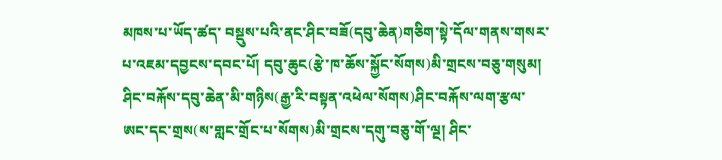མཁས་པ་ཡོད་ཚད་ བསྡུས་པའི་ནང་ཤིང་བཟོ(དབུ་ཆེན)གཅིག་སྟེ་དོལ་གནས་གསར་པ་འཇམ་དབྱངས་དབང་པོ། དབུ་ཆུང(རྩེ་ཁ་ཆོས་སྐྱོང་སོགས)མི་གྲངས་བཅུ་གསུམ། ཤིང་བརྐོས་དབུ་ཆེན་མི་གཉིས(རྒྱ་རི་བསྟན་འཕེལ་སོགས)ཤིང་བརྐོས་ལག་རྩལ་ཨང་དང་གྲས(ས་གླང་གྲོང་པ་སོགས)མི་གྲངས་དགུ་བཅུ་གོ་ལྔ། ཤིང་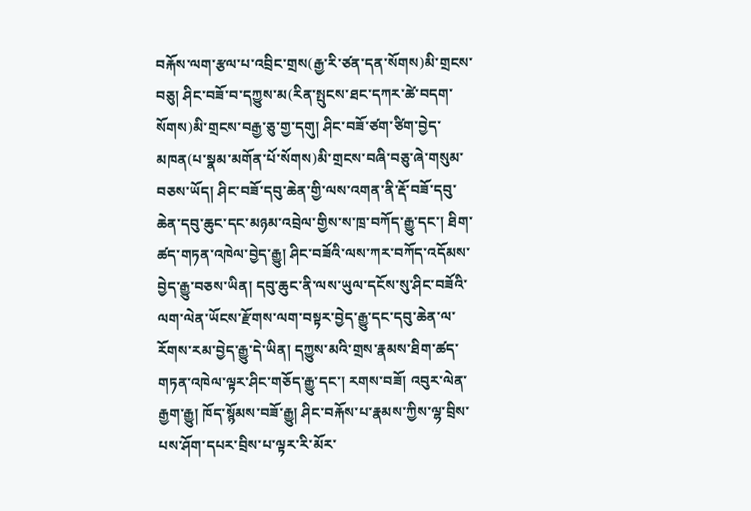བརྐོས་ལག་རྩལ་པ་འབྲིང་གྲས(རྒྱ་རི་ཙན་དན་སོགས)མི་གྲངས་བཅུ། ཤིང་བཟོ་བ་དཀྱུས་མ(རིན་སྤུངས་ཐང་དཀར་ཚེ་བདག་སོགས)མི་གྲངས་བརྒྱ་ཅུ་གྱ་དགུ། ཤིང་བཟོ་ཙག་ཙིག་བྱེད་མཁན(པ་སྣམ་མགོན་པོ་སོགས)མི་གྲངས་བཞི་བཅུ་ཞེ་གསུམ་བཅས་ཡོད། ཤིང་བཟོ་དབུ་ཆེན་གྱི་ལས་འགན་ནི་རྡོ་བཟོ་དབུ་ཆེན་དབུ་ཆུང་དང་མཉམ་འབྲེལ་གྱིས་ས་ཁྲ་བཀོད་རྒྱུ་དང་། ཐིག་ཚད་གཏན་འཁེལ་བྱེད་རྒྱུ། ཤིང་བཟོའི་ལས་ཀར་བཀོད་འདོམས་བྱེད་རྒྱུ་བཅས་ཡིན། དབུ་ཆུང་ནི་ལས་ཡུལ་དངོས་སུ་ཤིང་བཟོའི་ལག་ལེན་ཡོངས་རྫོགས་ལག་བསྟར་བྱེད་རྒྱུ་དང་དབུ་ཆེན་ལ་རོགས་རམ་བྱེད་རྒྱུ་དེ་ཡིན། དཀྱུས་མའི་གྲས་རྣམས་ཐིག་ཚད་གཏན་འཁེལ་ལྟར་ཤིང་གཅོད་རྒྱུ་དང་། རགས་བཟོ། འབུར་ལེན་རྒྱག་རྒྱུ། ཁོད་སྙོམས་བཟོ་རྒྱུ། ཤིང་བརྐོས་པ་རྣམས་ཀྱིས་ལྷ་བྲིས་པས་ཤོག་དཔར་བྲིས་པ་ལྟར་རི་མོར་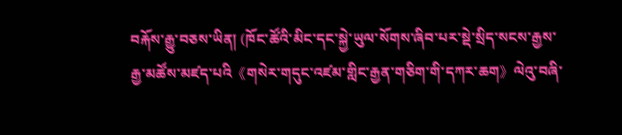བརྐོས་རྒྱུ་བཅས་ཡིན། (ཁོང་ཚོའི་མིང་དང་སྐྱེ་ཡུལ་སོགས་ཞིབ་པར་སྡེ་སྲིད་སངས་རྒྱས་རྒྱ་མཚོས་མཛད་པའི《གསེར་གདུང་འཛམ་གླིང་རྒྱན་གཅིག་གི་དཀར་ཆག》ལེའུ་བཞི་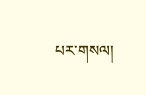པར་གསལ།